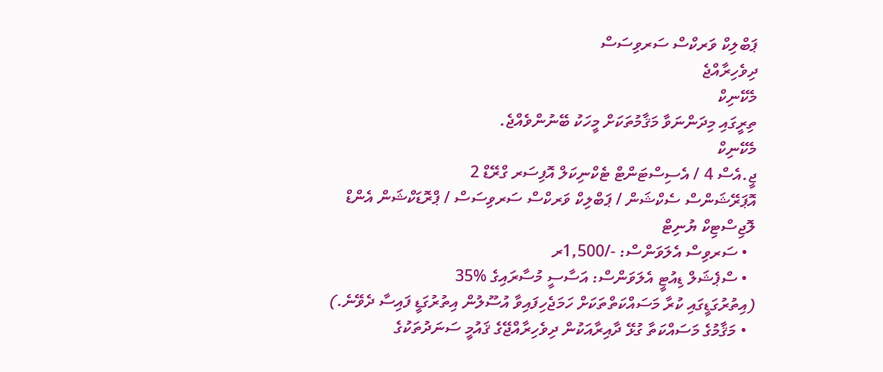ޕަބްލިކް ވަރކްސް ސަރވިސަސް
ދިވެހިރާއްޖެ
މެކޭނިކް
ތިރީގައި މިދަންނަވާ މަޤާމުތަކަށް މީހަކު ބޭނުންވެއްޖެ.
މެކޭނިކް
ޖީ.އެސް 4 / އެސިސްޓަންޓް ޓެކްނިކަލް އޮފިސަރ ގްރޭޑް 2
އޮޕަރޭޝަންސް ސެކްޝަން / ޕަބްލިކް ވަރކްސް ސަރވިސަސް / ޕްރޮޑަކްޝަން އެންޑް ލޮޖިސްޓިކް ޔުނިޓް
  • ސަރވިސް އެލަވަންސް: -/1,500ރ
  • ސްޕެޝަލް ޑިއުޓީ އެލަވަންސް: އަސާސީ މުސާރައިގެ %35
(އިތުރުގަޑީގައި ކުރާ މަސައްކަތްތަކަށް ހަމަޖެހިފައިވާ އުސޫލުން އިތުރުގަޑީ ފައިސާ ދެވޭނެ.)
  • މަޤާމުގެ މަސައްކަތާ ގުޅޭ ދާއިރާއަކުން ދިވެހިރާއްޖޭގެ ޤައުމީ ސަނަދުތަކުގެ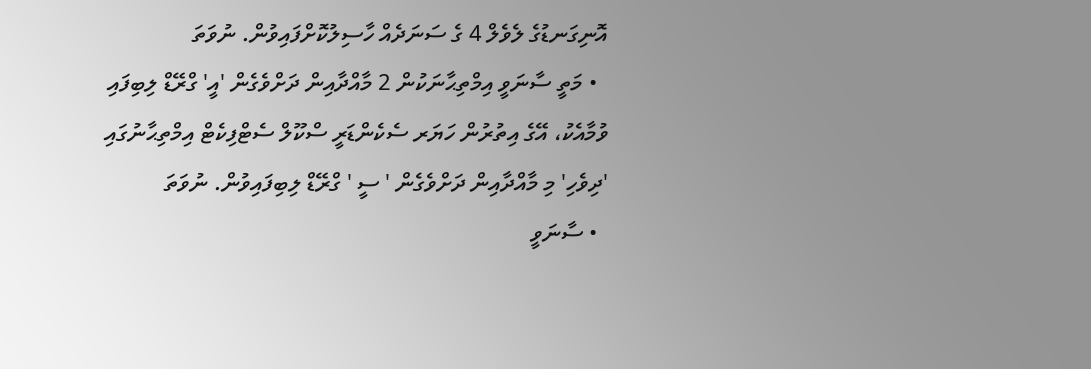އޮނިގަނޑުގެ ލެވެލް 4 ގެ ސަނަދެއް ހާސިލުކޮށްފައިވުން. ނުވަތަ
  • މަތީ ސާނަވީ އިމްތިޙާނަކުން 2 މާއްދާއިން ދަށްވެގެން 'އީ' ގްރޭޑް ލިބިފައި ވުމާއެކު، އޭގެ އިތުރުން ހަޔަރ ސެކެންޑަރީ ސްކޫލް ސެޓްފިކެޓް އިމްތިޙާނުގައި 'ދިވެހި' މި މާއްދާއިން ދަށްވެގެން ' ސީ ' ގްރޭޑް ލިބިފައިވުން. ނުވަތަ
  • ސާނަވީ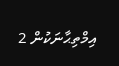އިމްތިޙާނަކުން 2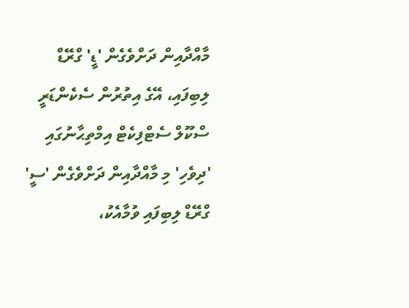މާއްދާއިން ދަށްވެގެން 'ޑީ' ގްރޭޑް ލިބިފައި، އޭގެ އިތުރުން ސެކެންޑަރީ ސްކޫލް ސެޓްފިކެޓް އިމްތިޙާނުގައި 'ދިވެހި' މި މާއްދާއިން ދަށްވެގެން 'ސީ' ގްރޭޑް ލިބިފައި ވުމާއެކު،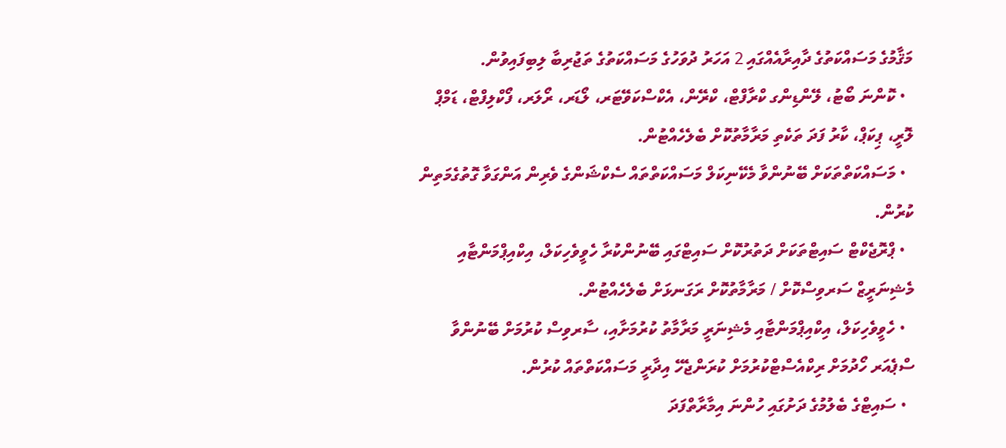މަޤާމުގެ މަސައްކަތުގެ ދާއިރާއެއްގައި 2 އަހަރު ދުވަހުގެ މަސައްކަތުގެ ތަޖުރިބާ ލިބިފައިވުން.
  • ކޮންނަ ބޯޓު، ލޭންޑިންގ ކްރާފްޓް، ކްރޭން، އެކްސްކަވޭޓަރ، ލޯޑަރ، ރޯލަރ، ފޯކްލިފްޓް، ޑަމްޕް ލޮރީ، ޕިކަޕް، ކާރު ފަދަ ތަކެތި މަރާމާތުކޮށް ބެލެހެއްޓުން.
  • މަސައްކަތްތަކަށް ބޭނުންވާ މެކޭނިކަލް މަސައްކަތްތައް ސެކްޝަންގެ ވެރިން އަންގަވާ ގޮތުގެމަތިން ކުރުން.
  • ޕްރޮޖެކްޓް ސައިޓްތަކަށް ދަތުރުކޮށް ސައިޓްގައި ބޭނުންކުރާ ހެވީވެހިކަލް، އިކްއިޕްމަންޓާއި މެޝިނަރީޒް ސަރވިސްކޮށް / މަރާމާތުކޮށް ރަގަނޅަށް ބެލެހެއްޓުން.
  • ހެވީވެހިކަލް، އިކްއިޕްމަންޓާއި މެޝިނަރީ މަރާމާތު ކުރުމަށާއި، ސާރވިސް ކުރުމަށް ބޭނުންވާ ސްޕެއަރ ހޯދުމަށް ރިކްއެސްޓްކުރުމަށް ކުރަންޖެހޭ އިދާރީ މަސައްކަތްތައް ކުރުން.
  • ސައިޓްގެ ބެލުމުގެ ދަށުގައި ހުންނަ އިމާރާތްފަދަ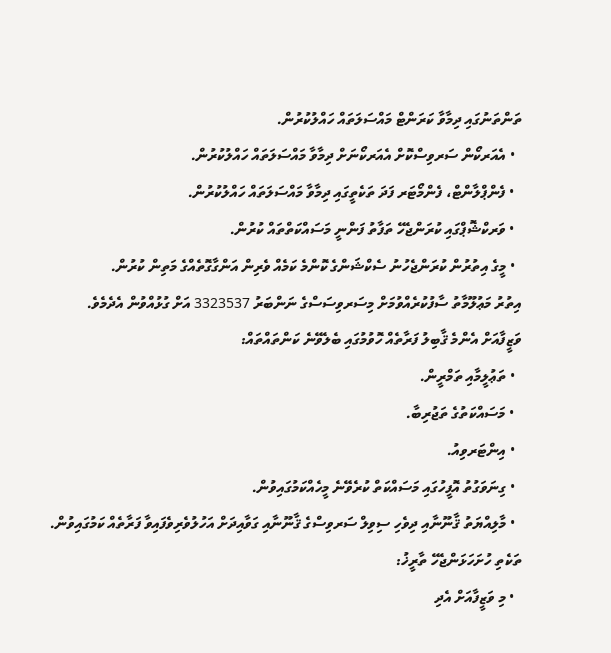ތަންތަނުގައި ދިމާވާ ކަރަންޓް މައްސަލަތައް ހައްލުކުރުން.
  • އެއަރކޯން ސަރވިސްކޮށް އެއަރކޯނަށް ދިމާވާ މައްސަލަތައް ހައްލުކުރުން.
  • ފެންޕްލާންޓް، ފެންމޯޓަރ ފަދަ ތަކެތީގައި ދިމާވާ މައްސަލަތައް ހައްލުކުރުން.
  • ވަރކްޝޮޕްގައި ކުރަންޖެހޭ ތަފާތު ފަންނީ މަސައްކަތްތައް ކުރުން.
  • މީގެ އިތުރުން ކުރަންޖެހުނު ސެކްޝަންގެ ކޮންމެ ކަމެއް ވެރިން އަންގާގޮތެއްގެ މަތިން ކުރުން.
އިތުރު މަޢުލޫމާތު ސާފުކުރެއްވުމަށް މިސަރވިސަސްގެ ނަންބަރު 3323537 އަށް ގުޅުއްވުން އެދެމެވެ.
ވަޒީފާއަށް އެންމެ ޤާބިލު ފަރާތެއް ހޮވުމުގައި ބެލެވޭނެ ކަންތައްތައް:
  • ތަޢުލީމާއި ތަމްރީން.
  • މަސައްކަތުގެ ތަޖުރިބާ.
  • އިންޓަރވިއު.
  • ގިނަވަގުތު އޮފީހުގައި މަސައްކަތް ކުރެވޭނެ މީހެއްކަމުގައިވުން.
  • މާލިއްޔަތު ޤާނޫނާއި ދިވެހި ސިވިލް ސަރވިސްގެ ޤާނޫނާއި ގަވާއިދަށް އަހުލުވެރިވެފައިވާ ފަރާތެއް ކަމުގައިވުން.
ތަކެތި ހުށަހަޅަންޖެހޭ ތާރީޚު:
  • މި ވަޒީފާއަށް އެދި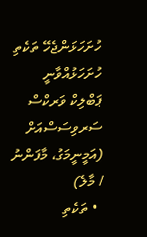ހުށަހަޅަންޖެހޭ ތަކެތި ހުށަހަޅުއްވާނީ ޕަބްލިކް ވަރކްސް ސަރވިސަސްއަށް (އަމީނީމަގު، މާފަންނު / މާލެ)
  • ތަކެތި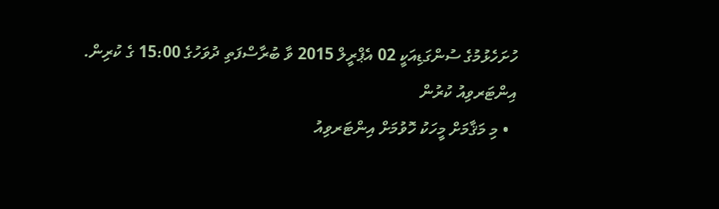ހުށަހެޅުމުގެ ސުންގަޑިއަކީ 02 އެޕްރީލް 2015 ވާ ބުރާސްފަތި ދުވަހުގެ 15:00 ގެ ކުރިން.
އިންޓަރވިއު ކުރުން
  • މި މަޤާމަށް މީހަކު ހޮވުމަށް އިންޓަރވިއު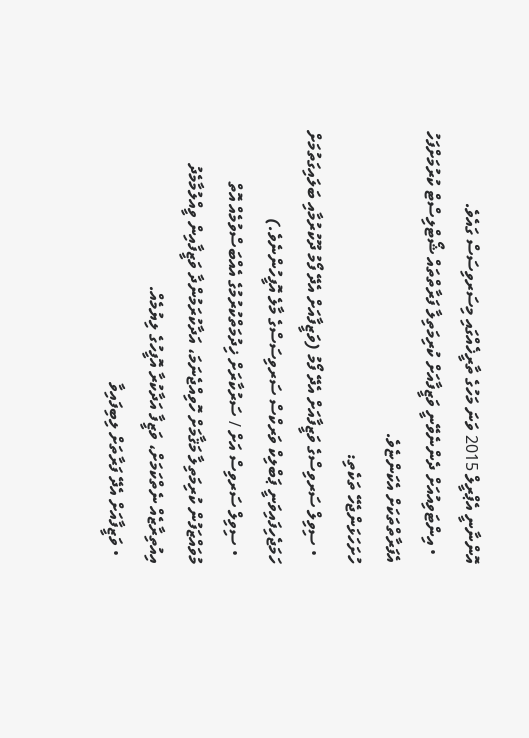އޮންނާނީ އެޕްރީލް 2015 ވަނަ މަހުގެ ތާރީޚެއްގައި މިސަރވިސަސް ގައެވެ.
  • އިންޓަވިއުއަށް ދެންނެވޭނީ ވަޒީފާއަށް ކުރިމަތިލާ ފަރާތްތައް ޝޯޓްލިސްޓް ކުރުމަށްފަހު އެފަރާތްތަކަށް އެކަންޏެވެ.
ހުށަހަޅަންޖެހޭ ތަކެތި:
  • ސިވިލް ސަރވިސްގެ ވަޒީފާއަށް އެދޭ ފޯމު (ވަޒީފާއަށް އެދޭ ފޯމު ދޫކުރުމާއި ބަލައިގަތުމަށް ހަމަޖެހިފައިވަނީ ޕަބްލިކް ވަރކްސް ސަރވިސަސްގެ މާލެ އޮފީހުންނެވެ.)
  • ސިވިލް ސަރވިސް އަށް / ސަރުކާރަށް ޚިދުމަތްކުރުމުގެ އެއްބަސްވުމެއް އޮތް މުވައްޒަފުން ކުރިމަތިލާ މަޤާމަށް ހޮވިއްޖެނަމަ، އަދާކުރަމުންދާ ވަޒީފާއިން ވީއްލުމާމެދު އިއުތިރާޒެއް ނެތްކަމަށް، ވަޒީފާ އަދާކުރާ އޮފީހުގެ ލިޔުމެއް.
  • ވަޒީފާއަށް އެދޭ ފަރާތަށް ލިބިފައިވާ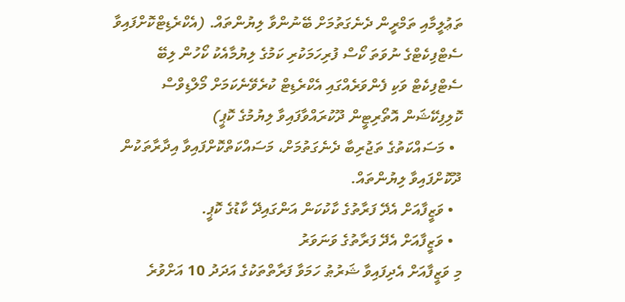ތަޢުލީމާއި ތަމްރީން ދެނެގަތުމަށް ބޭނުންވާ ލިޔުންތައް. (އެކްރެޑިޓްކޮށްފައިވާ ސެޓްފިކެޓްގެ ނުވަތަ ކޯސް ފުރިހަމަކުރި ކަމުގެ ލިޔުމާއެކު ކޯހުން ލިބޭ ސެޓްފިކެޓް ވަކި ފެންވަރެއްގައި އެކްރެޑިޓް ކުރެވޭނެކަމަށް މޯލްޑިވްސް ކޮލިފިކޭޝަން އޮތޯރިޓީން ދޫކުރައްވާފައިވާ ލިޔުމުގެ ކޮޕީ)
  • މަސައްކަތުގެ ތަޖުރިބާ ދެނެގަތުމަށް، މަސައްކަތްކޮށްފައިވާ އިދާރާތަކުން ދޫކޮށްފައިވާ ލިޔުންތައް.
  • ވަޒީފާއަށް އެދޭ ފަރާތުގެ ކާކުކަން އަންގައިދޭ ކާޑުގެ ކޮޕީ.
  • ވަޒީފާއަށް އެދޭ ފަރާތުގެ ވަނަވަރު
މި ވަޒީފާއަށް އެދިފައިވާ ޝަރުޠު ހަމަވާ ފަރާތްތަކުގެ އަދަދު 10 އަށްވުރެ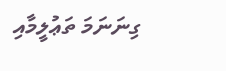ގިނަނަމަ ތަޢުލީމާއި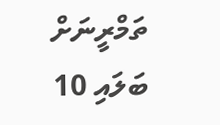ތަމްރީނަށް ބަލައި 10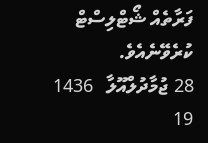ފަރާތެއް ޝޯޓްލިސްޓް ކުރެވޭނެއެވެ.
28 ޖުމާދުލްއޫލާ   1436
19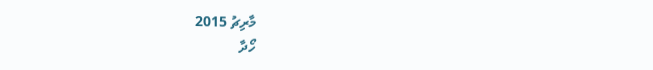މާރިޗު 2015
ހޯދާ